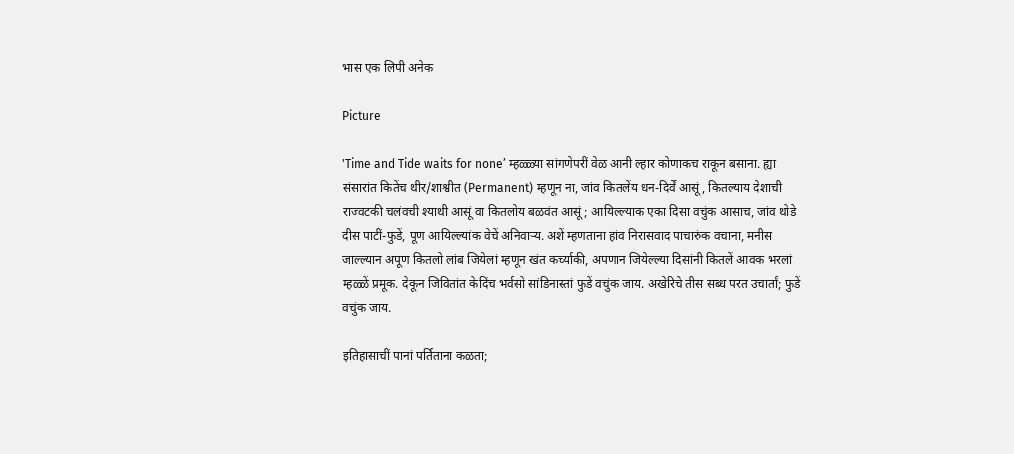भास एक लिपी अनेक

Picture

'Time and Tide waits for none’ म्हळ्ळ्या सांगणेपरीं वेळ आनी ल्हार कोणाक‌च राकून बसाना. ह्या संसारांत कितेंच थीर/शाश्वीत (Permanent) म्हणून ना, जांव कितलेंय धन-दिर्वें आसूं, कितल्याय देशाची राज्वटकी चलंवची श्याथी आसूं वा कितलोय बळवंत आसूं; आयिल्ल्याक एका दिसा वचुंक आसाच, जांव थोडे दीस पाटीं-फुडें, पूण आयिल्ल्यांक वेचें अनिवाऱ्य. अशें म्हणताना हांव निरास‌वाद पाचारुंक वचाना, मनीस जाल्ल्यान अपूण कितलो लांब जियेलां म्हणून खंत कर्च्याकी, अपणान जियेल्ल्या दिसांनी कितलें आवक भरलां म्हळ्ळें प्रमूक. देकून जिवितांत केदिंच भर्वसो सांडिनास्तां फुडें वचुंक जाय. अखेरिचे तीस सब्ध परत उचार्तां; फुडें वचुंक जाय.

इतिहासाचीं पानां पर्तिताना कळता;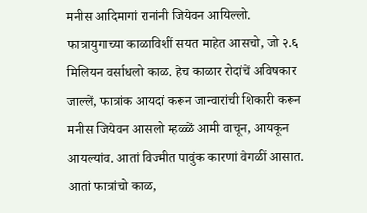मनीस आदिमागां रानांनी जियेवन आयिल्लो. फात्रायुगाच्या काळाविशीं सयत माहेत आसचो, जो २.६ मिलियन वर्साधलो काळ. हेच काळार रोदांचें अविषकार जाल्लें, फात्रांक आयदां करून जान्वारांची शिकारी करून मनीस जियेवन आसलो म्हळ्ळें आमी वाचून, आयकून आयल्यांव. आतां विज्मीत पावुंक कारणां वेगळीं आसात. आतां फात्रांचो काळ,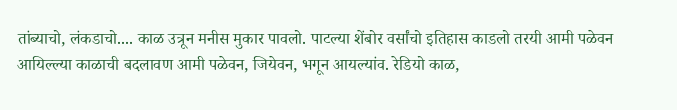तांब्याचो, लंकडाचो.... काळ उत्रून मनीस मुकार पावलो. पाटल्या शेंबोर वर्सांचो इतिहास काडलो तर‌यी आमी पळेवन आयिल्ल्या काळाची बदलावण आमी पळेवन, जियेवन, भगून आयल्यांव. रेडियो काळ,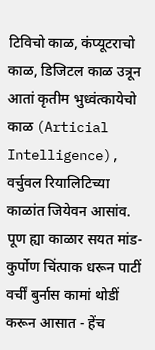टिविचो काळ, कंप्यूटराचो काळ, डिजिटल काळ उत्रून आतां कृतीम भुध्वंत्कायेचो काळ (Articial Intelligence), वर्चुवल रियालिटिच्या काळांत जियेवन आसांव. पूण ह्या काळार सयत मांड-कुर्पोण चिंत्पाक धरून पाटीं वर्चीं बुर्नास कामां थोडीं करून आसात - हेंच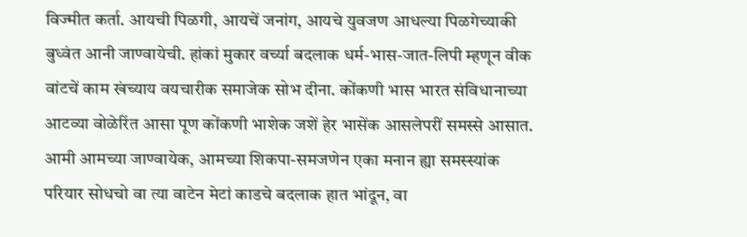विज्मीत कर्ता. आयची पिळगी, आयचें जनांग, आयचे युवजण आधल्या पिळगेच्याकी बुध्वंत आनी जाण्वायेची. हांकां मुकार वर्च्या बदलाक धर्म-भास-जात-लिपी म्हणून वीक वांटचें काम खंच्याय वयचारीक समाजेक सोभ दीना. कोंकणी भास भारत संविधानाच्या आटव्या वोळेरिंत आसा पूण कोंकणी भाशेक जशें हेर भासेंक आसलेपरीं समस्से आसात. आमी आमच्या जाण्वायेक, आमच्या शिकपा-समजणेन एका मनान ह्या समस्स्यांक परियार सोधचो वा त्या वाटेन मेटां काडचे बदलाक हात भांदून, वा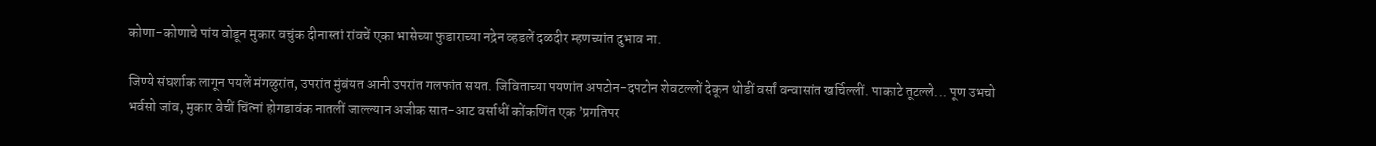कोणा-कोणाचे पांय वोडून मुकार वचुंक दीनास्तां रांवचें एका भासेच्या फुडाराच्या नद्रेन व्हडलें दळदीर म्हणच्यांत दुभाव ना.

जिण्ये संघर्शाक लागून पयलें मंगळुरांत, उपरांत मुंबंयत आनी उपरांत गलफांत सयत. जिविताच्या पयणांत अपटोन-दपटोन शेवटल्लों देकून थोडीं वर्सां वन्वासांत खर्चिल्लीं. पाकाटे तूट‌ल्ले... पूण उभचो भर्वसो जांव, मुकार वेचीं चिंत्नां होगडावंक नातलीं जाल्ल्यान अजीक सात-आट वर्साधीं कोंकणिंत एक ’प्रगतिपर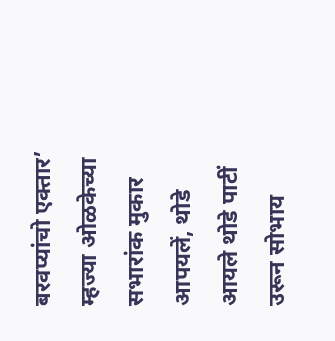बरवप्यांचो एक्तार’ म्हज्या ओळकेच्या सभारांक मुकार आपयलें, थोडे आयले थोडे पाटीं उरून सोभाय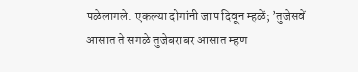पळेलागले. एकल्या दोगांनी जाप दिवून म्हळें; ’तुजेसवें आसात ते सगळे तुजेबराबर आसात म्हण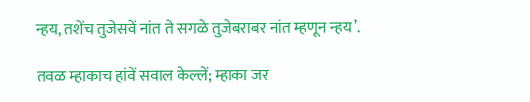न्हय, तशेंच तुजेसवें नांत ते सगळे तुजेबराबर नांत म्हणून न्हय’.

तवळ म्हाकाच हांवें सवाल केल्लें; म्हाका जर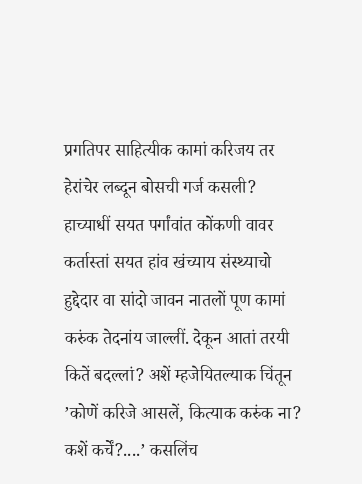प्रगतिपर साहित्यीक कामां करिजय तर हेरांचेर लब्दून बोसची गर्ज कसली? हाच्याधीं सयत पर्गांवांत कोंकणी वावर कर्तास्तां सयत हांव खंच्याय संस्थ्याचो हुद्देदार वा सांदो जावन नातलों पूण कामां करुंक तेदनांय जाल्लीं. देकून आतां तर‌यी कितें बदल्लां? अशें म्हजेयितल्याक चिंतून ’कोणें करिजे आसलें, कित्याक करुंक ना? कशें कर्चें?....’ कसलिंच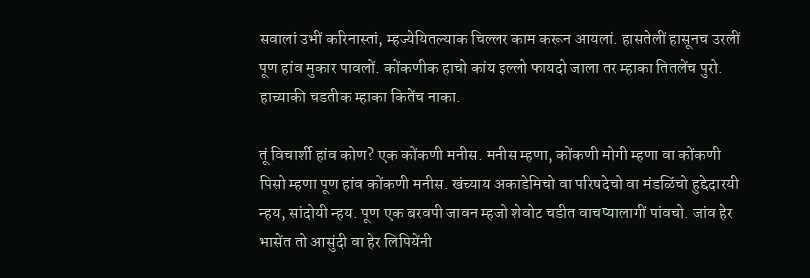सवालां उभीं करिनास्तां, म्हज्येयितल्याक चिल्लर काम करून आयलां. हासतेलीं हासून‍च उरलीं पूण हांव मुकार पावलों. कोंकणीक हाचो कांय इल्लो फायदो जाला तर म्हाका तितलेंच पुरो. हाच्याकी चडतीक म्हाका कितेंच नाका.

तूं विचार्शी हांव कोण? एक कोंकणी मनीस. मनीस म्हणा, कोंकणी मोगी म्हणा वा कोंकणी पिसो म्हणा पूण हांव कोंकणी मनीस. खंच्याय अकाडेमिचो वा परिषदेचो वा मंडळिंचो हुद्देदार‌यी न्हय, सांदोयी न्हय. पूण एक बरवपी जावन म्हजो शेवोट चडीत वाचप्यालागीं पांवचो. जांव हेर भासेंत तो आसुंदी वा हेर लिपियेंनी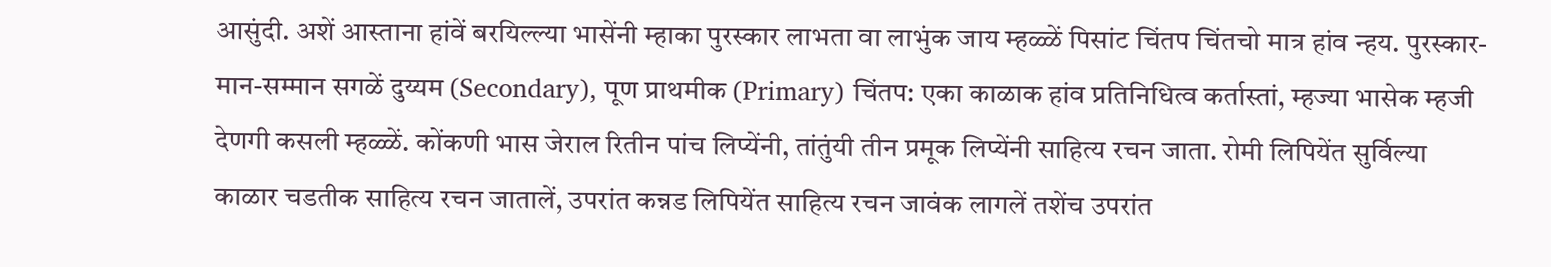आसुंदी. अशें आस्ताना हांवें बरयिल्ल्या भासेंनी म्हाका पुरस्कार लाभता वा लाभुंक जाय म्हळ्ळें पिसांट चिंतप चिंतचो मात्र हांव न्हय. पुरस्कार-मान-सम्मान सगळें दुय्यम (Secondary), पूण प्राथमीक (Primary) चिंतप: एका काळाक हांव प्रतिनिधित्व कर्तास्तां, म्हज्या भासेक म्हजी देणगी कसली म्हळ्ळें. कोंकणी भास जेराल रितीन पांच लिप्येंनी, तांतुंयी तीन प्रमूक लिप्येंनी साहित्य रचन जाता. रोमी लिपियेंत सुर्विल्या काळार चडतीक साहित्य रचन जातालें, उपरांत कन्नड लिपियेंत साहित्य रचन जावंक लागलें तशेंच उपरांत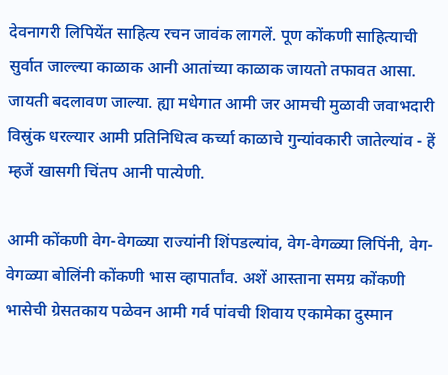देव‌नागरी लिपियेंत साहित्य रचन जावंक लागलें. पूण कोंकणी साहित्याची सुर्वात जाल्ल्या काळाक आनी आतांच्या काळाक जायतो तफावत आसा. जायती बदलावण जाल्या. ह्या मधेगात आमी जर आमची मुळावी जवाभदारी विस्रुंक धरल्यार आमी प्रतिनिधित्व कर्च्या काळाचे गुन्यांवकारी जातेल्यांव - हें म्हजें खासगी चिंतप आनी पात्येणी.

आमी कोंकणी वेग-वेगळ्या राज्यांनी शिंपडल्यांव, वेग-वेगळ्या लिपिंनी, वेग-वेगळ्या बोलिंनी कोंकणी भास व्हापार्तांव. अशें आस्ताना समग्र कोंकणी भासेची ग्रेसत‌काय पळेवन आमी गर्व पांवची शिवाय एकामेका दुस्मान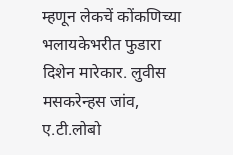म्हणून लेकचें कोंकणिच्या भलायकेभरीत फुडारा दिशेन मारेकार. लुवीस मसकरेन्हस जांव, ए.टी.लोबो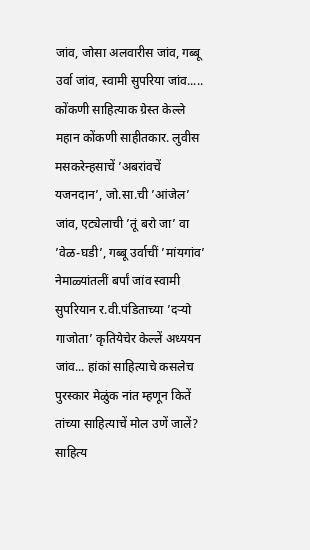जांव, जोसा अलवारीस जांव, गब्बू उर्वा जांव, स्वामी सुपरिया जांव..... कोंकणी साहित्याक ग्रेस्त केल्ले महान कोंकणी साहीत‌कार. लुवीस मसकरेन्हसाचें ’अबरांवचें यजन‌दान’, जो.सा.ची ’आंजेल’ जांव, एट्येलाची ’तूं बरो जा’ वा ’वेळ-घडी’, गब्बू उर्वाचीं ’मांय‌गांव’ नेमाळ्यांतलीं बर्पां जांव स्वामी सुपरियान र.वी.पंडिताच्या ’दऱ्यो गाजोता’ कृतियेचेर केल्लें अध्ययन जांव... हांकां साहित्याचे कसलेच पुरस्कार मेळुंक नांत म्हणून कितें तांच्या साहित्याचें मोल उणें जालें? साहित्य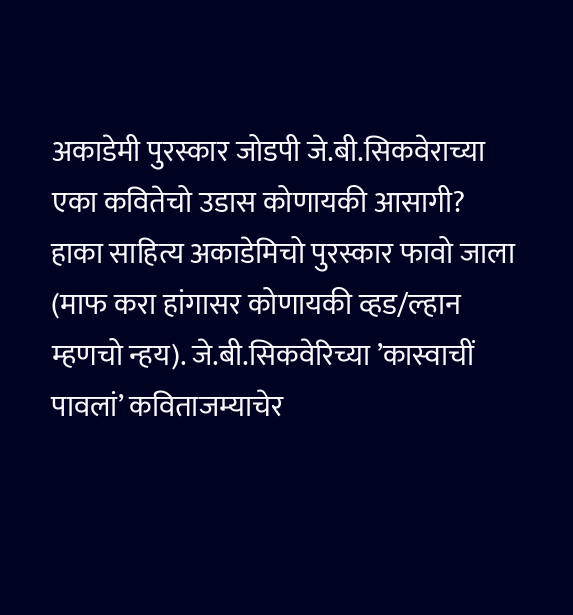अकाडेमी पुरस्कार जोडपी जे.बी.सिकवेराच्या एका कवितेचो उडास कोणायकी आसागी? हाका साहित्य अकाडेमिचो पुरस्कार फावो जाला (माफ करा हांगासर कोणायकी व्हड/ल्हान म्हणचो न्हय). जे.बी.सिकवेरिच्या ’कास्वाचीं पावलां’ कविताजम्याचेर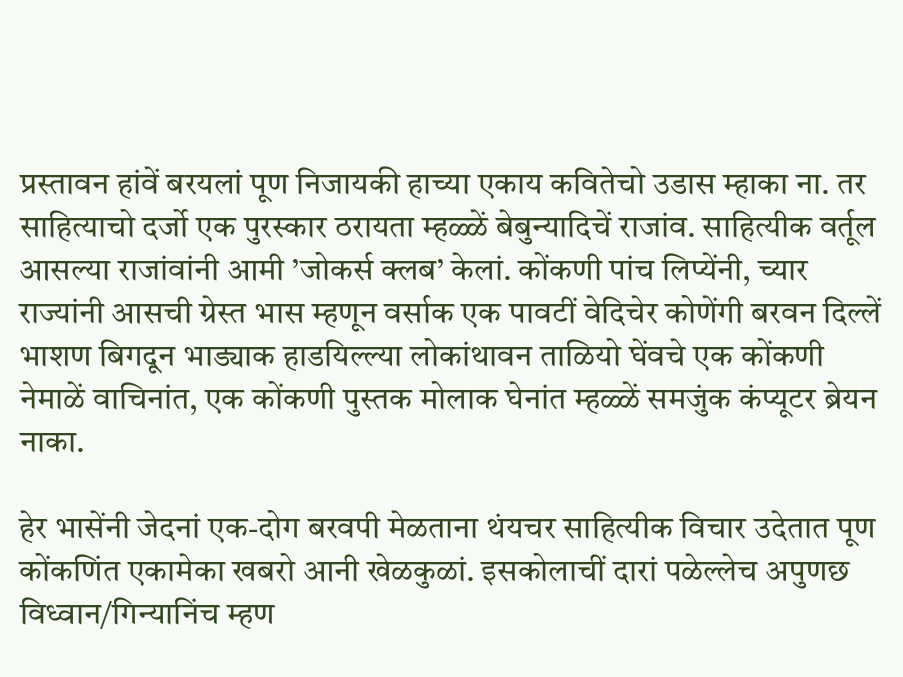प्रस्तावन हांवें बरयलां पूण निजायकी हाच्या एकाय कवितेचो उडास म्हाका ना. तर साहित्याचो दर्जो एक पुरस्कार ठरायता म्हळ्ळें बेबुन्यादिचें राजांव. साहित्यीक वर्तूल आसल्या राजांवांनी आमी ’जोकर्स क्लब’ केलां. कोंकणी पांच लिप्येंनी, च्यार राज्यांनी आसची ग्रेस्त भास म्हणून वर्साक एक पावटीं वेदिचेर कोणेंगी बरवन दिल्लें भाशण बिगदून भाड्याक हाडयिल्ल्या लोकांथावन ताळियो घेंवचे एक कोंकणी नेमाळें वाचिनांत, एक कोंकणी पुस्तक मोलाक घेनांत म्हळ्ळें समजुंक कंप्यूटर ब्रेयन नाका.

हेर भासेंनी जेदनां एक-दोग बरवपी मेळताना थंयचर साहित्यीक विचार उदेतात पूण कोंकणिंत एकामेका खबरो आनी खेळकुळां. इसकोलाचीं दारां पळेल्लेच अपुणछ विध्वान/गिन्यानिंच म्हण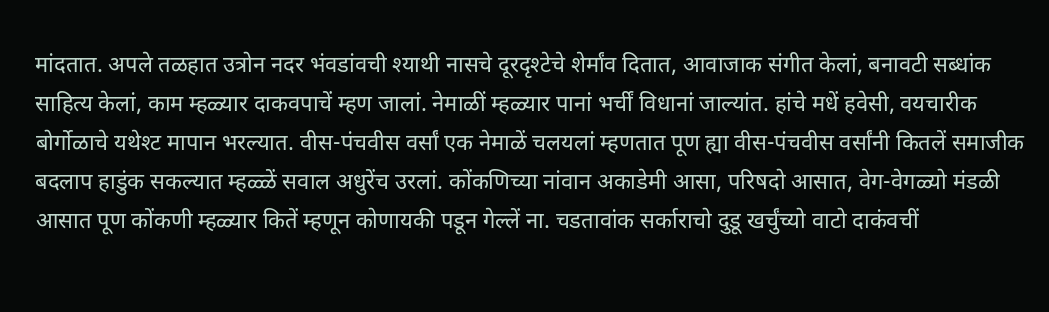मांदतात. अपले तळहात उत्रोन नदर भंवडांवची श्याथी नासचे दूर‌दृश्टेचे शेर्मांव दितात, आवाजाक संगीत केलां, बनावटी सब्धांक साहित्य केलां, काम म्हळ्यार दाकवपाचें म्हण जालां. नेमाळीं म्हळ्यार पानां भर्चीं विधानां जाल्यांत. हांचे मधें हवेसी, वयचारीक बोर्गोळाचे यथेश्ट मापान भरल्यात. वीस-पंचवीस वर्सां एक नेमाळें चलयलां म्हणतात पूण ह्या वीस-पंचवीस वर्सांनी कितलें समाजीक बदलाप हाडुंक सकल्यात म्हळ्ळें सवाल अधुरेंच उरलां. कोंकणिच्या नांवान अकाडेमी आसा, परिषदो आसात, वेग-वेगळ्यो मंडळी आसात पूण कोंकणी म्हळ्यार कितें म्हणून कोणायकी पडून गेल्लें ना. चडतावांक सर्काराचो दुडू खर्चुंच्यो वाटो दाकंवचीं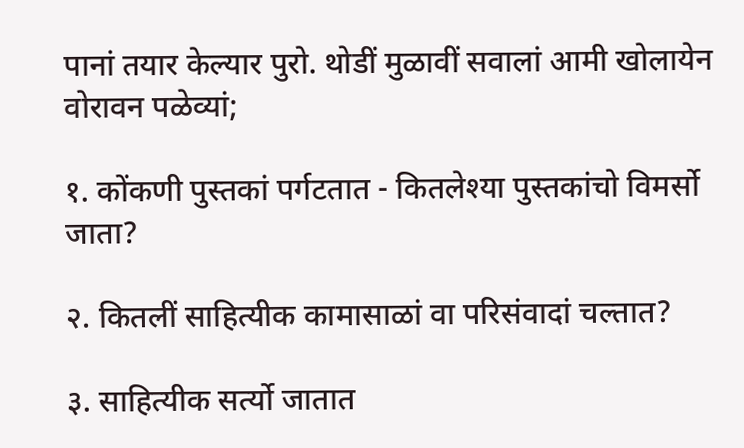पानां तयार केल्यार पुरो. थोडीं मुळावीं सवालां आमी खोलायेन वोरावन पळेव्यां;

१. कोंकणी पुस्तकां पर्गटतात - कितलेश्या पुस्तकांचो विमर्सो जाता?

२. कितलीं साहित्यीक कामासाळां वा परिसंवादां चल्तात?

३. साहित्यीक सर्त्यो जातात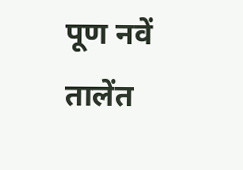पूण नवें तालेंत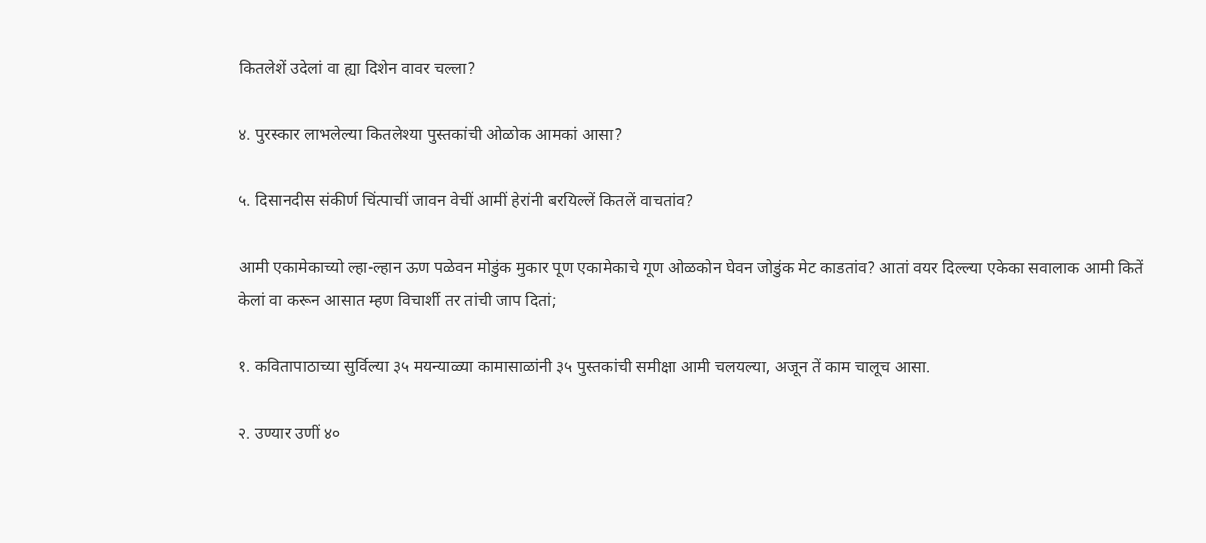कितलेशें उदेलां वा ह्या दिशेन वावर चल्ला?

४. पुरस्कार लाभलेल्या कितलेश्या पुस्तकांची ओळोक आमकां आसा?

५. दिसान‌दीस संकीर्ण चिंत्पाचीं जावन वेचीं आमीं हेरांनी बरयिल्लें कितलें वाचतांव?

आमी एकामेकाच्यो ल्हा-ल्हान ऊण पळेवन मोडुंक मुकार पूण एकामेकाचे गूण ओळकोन घेवन जोडुंक मेट काडतांव? आतां वयर दिल्ल्या एकेका सवालाक आमी कितें केलां वा करून आसात म्हण विचार्शी तर तांची जाप दितां;

१. कवितापाठाच्या सुर्विल्या ३५ मयन्याळ्या कामासाळांनी ३५ पुस्तकांची समीक्षा आमी चलयल्या, अजून तें काम चालूच आसा.

२. उण्यार उणीं ४०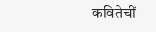कवितेचीं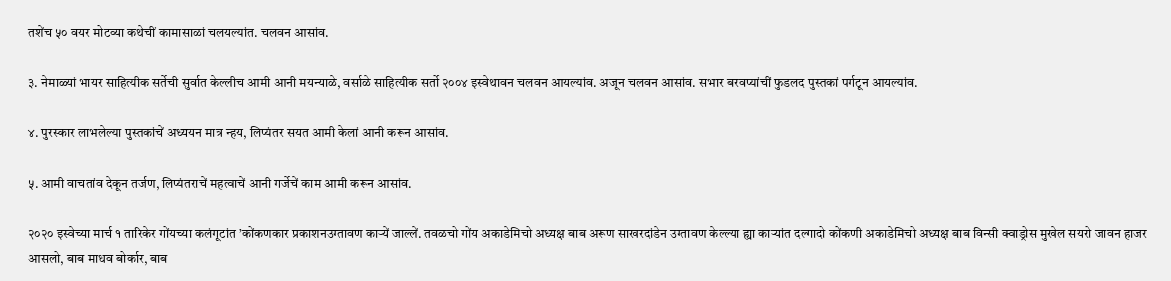तशेंच ५० वयर मोटव्या कथेचीं कामासाळां चलयल्यांत. चलवन आसांव.

३. नेमाळ्यां भायर साहित्यीक सर्तेची सुर्वात केल्लीच आमी आनी मयन्याळे, वर्साळे साहित्यीक सर्तो २००४ इस्वेथावन चलवन आयल्यांव. अजून चलवन आसांव. सभार बरवप्यांचीं फुडलद पुस्तकां पर्गटून आयल्यांव.

४. पुरस्कार लाभलेल्या पुस्तकांचें अध्ययन मात्र न्हय, लिप्यंतर सयत आमी केलां आनी करून आसांव.

५. आमी वाचतांव देकून तर्जण, लिप्यंतराचें महत्वाचें आनी गर्जेचें काम आमी करून आसांव.

२०२० इस्वेच्या मार्च १ तारिकेर गोंयच्या कलंगूटांत ’कोंकण‌कार प्रकाशनउग्तावण काऱ्यें जाल्लें. तवळचो गोंय अकाडेमिचो अध्यक्ष बाब अरूण साखर‌दांडेन उग्तावण केल्ल्या ह्या काऱ्यांत दल्गादो कोंकणी अकाडेमिचो अध्यक्ष बाब विन्सी क्वाड्रोस मुखेल सयरो जावन हाजर आसलो, बाब माधव बोर्कार, बाब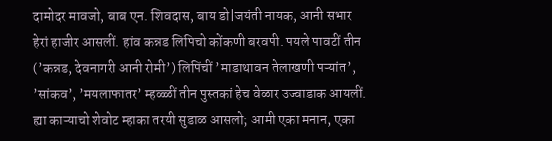दामोदर मावजो, बाब एन. शिवदास, बाय डो|जयंती नायक, आनी सभार हेरां हाजीर आसलीं. हांव कन्नड लिपिचो कोंकणी बरवपी. पयले पावटीं तीन (’कन्नड, देव‌नागरी आनी रोमी’) लिपिंचीं ’माडाथावन तेलाखणी पऱ्यांत’, ’सांकव’, ’मयलाफातर’ म्हळ्ळीं तीन पुस्तकां हेच वेळार उज्वाडाक आयलीं. ह्या काऱ्याचो शेवोट म्हाका तर‌यी सुडाळ आसलो; आमी एका मनान, एका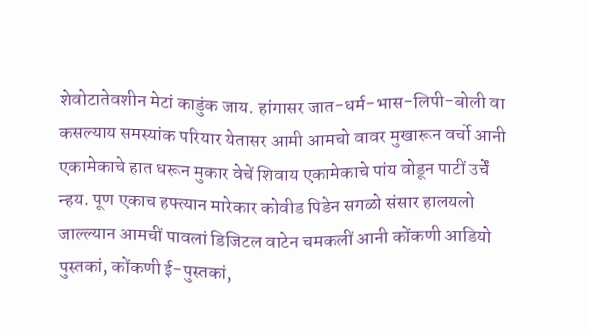शेवोटातेवशीन मेटां काडुंक जाय. हांगासर जात-धर्म-भास-लिपी-बोली वा कसल्याय समस्यांक परियार येतासर आमी आमचो वावर मुखारून वर्चो आनी एकामेकाचे हात धरून मुकार वेचें शिवाय एकामेकाचे पांय वोडून पाटीं उर्चें न्हय. पूण एकाच हफ्त्यान मारेकार कोवीड पिडेन सगळो संसार हालयलो जाल्ल्यान आमचीं पावलां डिजिटल वाटेन चमकलीं आनी कोंकणी आडियो पुस्तकां, कोंकणी ई-पुस्तकां,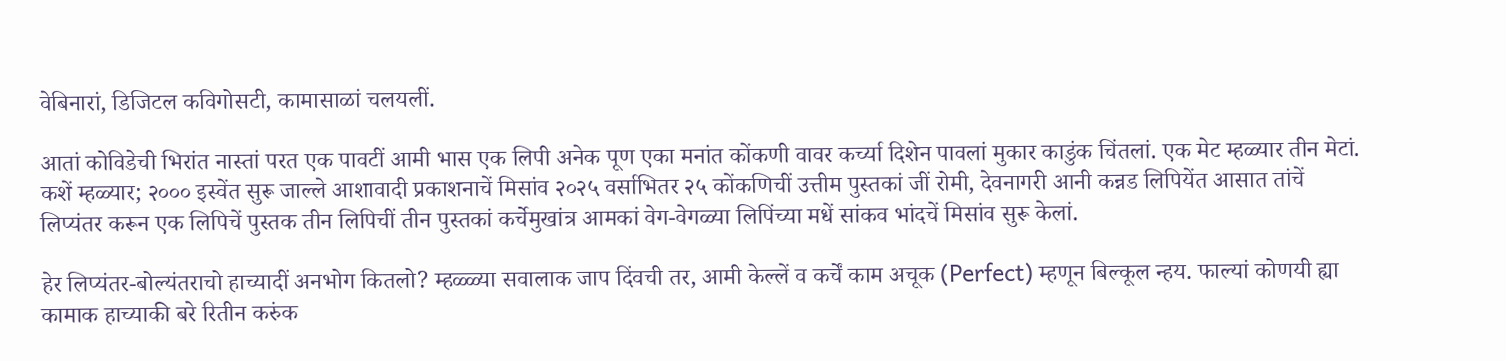वेबिनारां, डिजिटल कविगोसटी, कामासाळां चलयलीं.

आतां कोविडेची भिरांत नास्तां परत एक पावटीं आमी भास एक लिपी अनेक पूण एका मनांत कोंकणी वावर कर्च्या दिशेन पावलां मुकार काडुंक चिंतलां. एक मेट म्हळ्यार तीन मेटां. कशें म्हळ्यार; २००० इस्वेंत सुरू जाल्ले आशावादी प्रकाशनाचें मिसांव २०२५ वर्साभितर २५ कोंकणिचीं उत्तीम पुस्तकां जीं रोमी, देव‌नागरी आनी कन्नड लिपियेंत आसात तांचें लिप्यंतर करून एक लिपिचें पुस्तक तीन लिपिचीं तीन पुस्तकां कर्चेमुखांत्र आमकां वेग-वेगळ्या लिपिंच्या मधें सांकव भांदचें मिसांव सुरू केलां.

हेर लिप्यंतर-बोल्यंतराचो हाच्यादीं अनभोग कितलो? म्हळ्ळ्या सवालाक जाप दिंवची तर, आमी केल्लें व कर्चें काम अचूक (Perfect) म्हणून बिल्कूल न्हय. फाल्यां कोण‌यी ह्या कामाक हाच्याकी बरे रितीन करुंक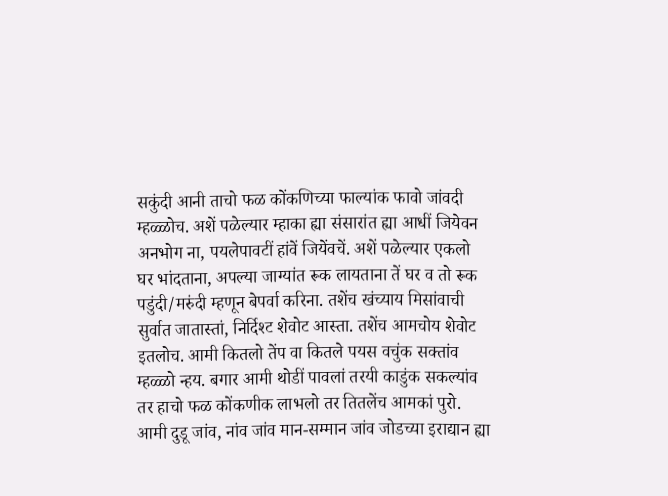सकुंदी आनी ताचो फळ कोंकणिच्या फाल्यांक फावो जांवदी म्हळ्ळोच. अशें पळेल्यार म्हाका ह्या संसारांत ह्या आधीं जियेवन अनभोग ना, पयलेपावटीं हांवें जियेंवचें. अशें पळेल्यार एकलो घर भांदताना, अपल्या जाग्यांत रूक लायताना तें घर व तो रूक पडुंदी/मरुंदी म्हणून बेपर्वा करिना. तशेंच खंच्याय मिसांवाची सुर्वात जातास्तां, निर्दिश्ट शेवोट आस्ता. तशेंच आमचोय शेवोट इतलोच. आमी कितलो तेंप वा कितले पयस वचुंक सक्तांव म्हळ्ळो न्हय. बगार आमी थोडीं पावलां तर‌यी काडुंक सकल्यांव तर हाचो फळ कोंकणीक लाभलो तर तितलेंच आमकां पुरो. आमी दुडू जांव, नांव जांव मान-सम्मान जांव जोडच्या इराद्यान ह्या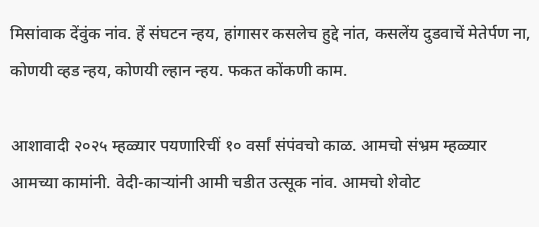मिसांवाक देंवुंक नांव. हें संघटन न्हय, हांगासर कसलेच हुद्दे नांत, कसलेंय दुडवाचें मेतेर्पण ना, कोण‌यी व्हड न्हय, कोण‌यी ल्हान न्हय. फकत कोंकणी काम.

आशावादी २०२५ म्हळ्यार पयणारिचीं १० वर्सां संपंवचो काळ. आमचो संभ्रम म्हळ्यार आमच्या कामांनी. वेदी-काऱ्यांनी आमी चडीत उत्सूक नांव. आमचो शेवोट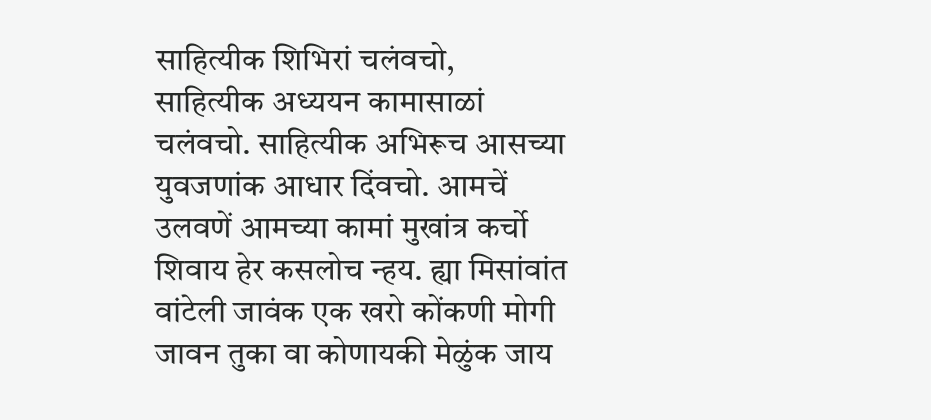साहित्यीक शिभिरां चलंवचो, साहित्यीक अध्ययन कामासाळां चलंवचो. साहित्यीक अभिरूच आसच्या युवजणांक आधार दिंवचो. आमचें उलवणें आमच्या कामां मुखांत्र कर्चो शिवाय हेर कसलोच न्हय. ह्या मिसांवांत वांटेली जावंक एक खरो कोंकणी मोगी जावन तुका वा कोणायकी मेळुंक जाय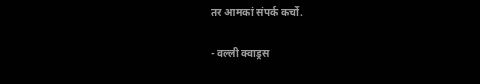तर आमकां संपर्क कर्चो.

- वल्ली क्वाड्रस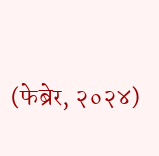(फेब्रेर, २०२४)